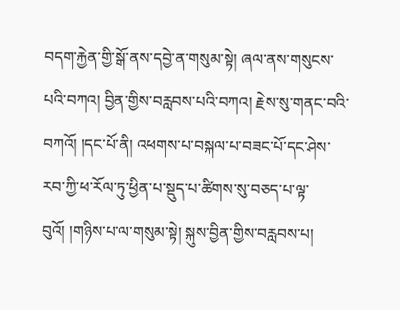བདག་རྐྱེན་གྱི་སྒོ་ནས་དབྱེ་ན་གསུམ་སྟེ། ཞལ་ནས་གསུངས་པའི་བཀའ། བྱིན་གྱིས་བརླབས་པའི་བཀའ། རྗེས་སུ་གནང་བའི་བཀའོ། །དང་པོ་ནི། འཕགས་པ་བསྐལ་པ་བཟང་པོ་དང་ཤེས་རབ་ཀྱི་ཕ་རོལ་ཏུ་ཕྱིན་པ་སྡུད་པ་ཚིགས་སུ་བཅད་པ་ལྟ་བུའོ། །གཉིས་པ་ལ་གསུམ་སྟེ། སྐུས་བྱིན་གྱིས་བརླབས་པ།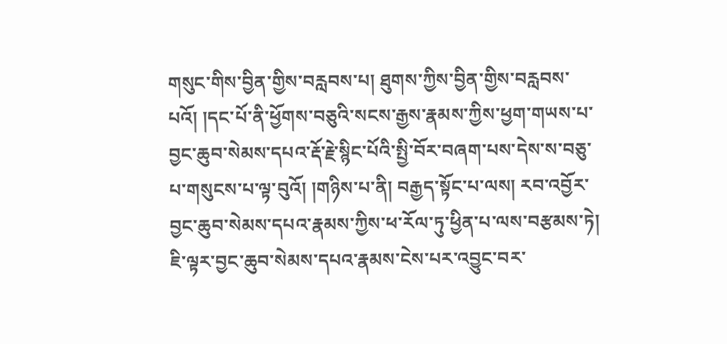གསུང་གིས་བྱིན་གྱིས་བརླབས་པ། ཐུགས་ཀྱིས་བྱིན་གྱིས་བརླབས་པའོ། །དང་པོ་ནི་ཕྱོགས་བཅུའི་སངས་རྒྱས་རྣམས་ཀྱིས་ཕྱག་གཡས་པ་བྱང་ཆུབ་སེམས་དཔའ་རྡོ་རྗེ་སྙིང་པོའི་སྤྱི་བོར་བཞག་པས་དེས་ས་བཅུ་པ་གསུངས་པ་ལྟ་བུའོ། །གཉིས་པ་ནི། བརྒྱད་སྟོང་པ་ལས། རབ་འབྱོར་བྱང་ཆུབ་སེམས་དཔའ་རྣམས་ཀྱིས་ཕ་རོལ་ཏུ་ཕྱིན་པ་ལས་བརྩམས་ཏེ། ཇི་ལྟར་བྱང་ཆུབ་སེམས་དཔའ་རྣམས་ངེས་པར་འབྱུང་བར་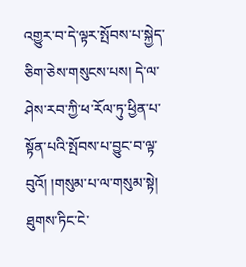འགྱུར་བ་དེ་ལྟར་སྤོབས་པ་སྐྱེད་ཅིག་ཅེས་གསུངས་པས། དེ་ལ་ཤེས་རབ་ཀྱི་ཕ་རོལ་ཏུ་ཕྱིན་པ་སྟོན་པའི་སྤོབས་པ་བྱུང་བ་ལྟ་བུའོ། །གསུམ་པ་ལ་གསུམ་སྟེ། ཐུགས་ཏིང་ངེ་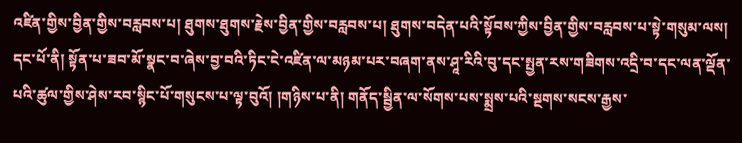འཛིན་གྱིས་བྱིན་གྱིས་བརླབས་པ། ཐུགས་ཐུགས་རྗེས་བྱིན་གྱིས་བརླབས་པ། ཐུགས་བདེན་པའི་སྟོབས་ཀྱིས་བྱིན་གྱིས་བརླབས་པ་སྟེ་གསུམ་ལས། དང་པོ་ནི། སྟོན་པ་ཟབ་མོ་སྣང་བ་ཞེས་བྱ་བའི་ཏིང་ངེ་འཛིན་ལ་མཉམ་པར་བཞག་ནས་ཤཱ་རིའི་བུ་དང་སྤྱན་རས་གཟིགས་འདྲི་བ་དང་ལན་ལྡོན་པའི་ཚུལ་གྱིས་ཤེས་རབ་སྙིང་པོ་གསུངས་པ་ལྟ་བུའོ། །གཉིས་པ་ནི། གནོད་སྦྱིན་ལ་སོགས་པས་སྨྲས་པའི་སྔགས་སངས་རྒྱས་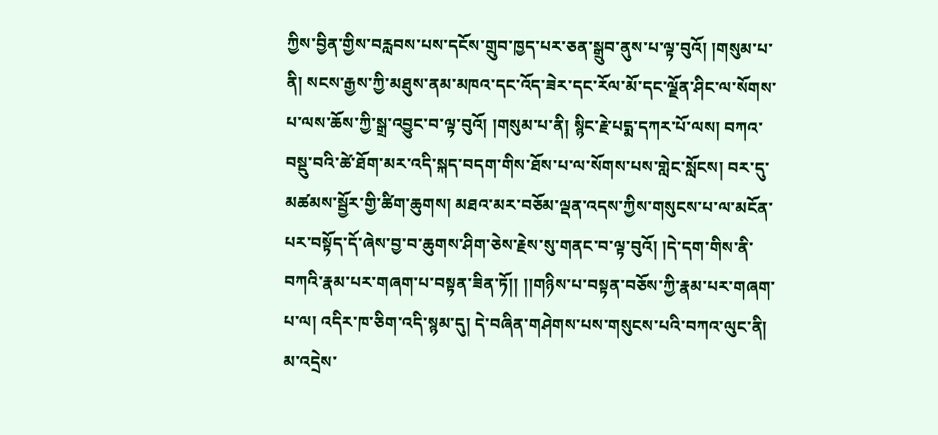ཀྱིས་བྱིན་གྱིས་བརླབས་པས་དངོས་གྲུབ་ཁྱད་པར་ཅན་སྒྲུབ་ནུས་པ་ལྟ་བུའོ། །གསུམ་པ་ནི། སངས་རྒྱས་ཀྱི་མཐུས་ནམ་མཁའ་དང་འོད་ཟེར་དང་རོལ་མོ་དང་ལྗོན་ཤིང་ལ་སོགས་པ་ལས་ཆོས་ཀྱི་སྒྲ་འབྱུང་བ་ལྟ་བུའོ། །གསུམ་པ་ནི། སྙིང་རྗེ་པདྨ་དཀར་པོ་ལས། བཀའ་བསྡུ་བའི་ཚེ་ཐོག་མར་འདི་སྐད་བདག་གིས་ཐོས་པ་ལ་སོགས་པས་གླེང་སློངས། བར་དུ་མཚམས་སྦྱོར་གྱི་ཚིག་ཆུགས། མཐའ་མར་བཅོམ་ལྡན་འདས་ཀྱིས་གསུངས་པ་ལ་མངོན་པར་བསྟོད་དོ་ཞེས་བྱ་བ་ཆུགས་ཤིག་ཅེས་རྗེས་སུ་གནང་བ་ལྟ་བུའོ། །དེ་དག་གིས་ནི་བཀའི་རྣམ་པར་གཞག་པ་བསྟན་ཟིན་ཏོ།། །།གཉིས་པ་བསྟན་བཅོས་ཀྱི་རྣམ་པར་གཞག་པ་ལ། འདིར་ཁ་ཅིག་འདི་སྙམ་དུ། དེ་བཞིན་གཤེགས་པས་གསུངས་པའི་བཀའ་ལུང་ནི། མ་འདྲེས་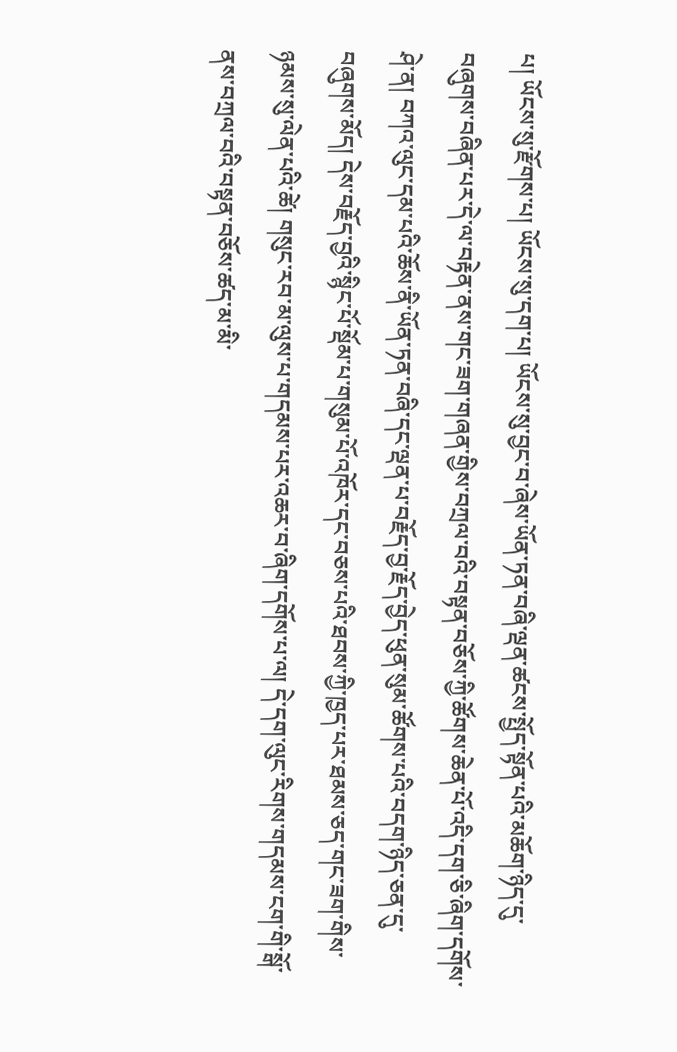པ། ཡོངས་སུ་རྫོགས་པ། ཡོངས་སུ་དག་པ། ཡོངས་སུ་བྱང་བ་ཞེས་ཡོན་ཏན་བཞི་ལྡན་ཚངས་སྤྱོད་སྟོན་པའི་མཆོག་ཉིད་དུ་བཞུགས་བཞིན་པར་དེ་ལ་བརྟེན་ནས་གང་ཟག་གཞན་གྱིས་བཀྲལ་བའི་བསྟན་བཅོས་ཀྱི་ཚོགས་ཆེན་པོ་འདི་དག་ཅི་ཞིག་དགོས་ཤེ་ན། བཀའ་ལུང་དམ་པའི་ཆོས་ནི་ཡོན་ཏན་བཞི་དང་ལྡན་པ་བརྗོད་བྱ་རྗོད་བྱེད་ཕུན་སུམ་ཚོགས་པའི་བདག་ཉིད་ཅན་དུ་བཞུགས་མོད། དེས་བརྗོད་བྱའི་སྙིང་པོ་སྡོམ་པ་གསུམ་པོ་འཁོར་དང་བཅས་པའི་ཐབས་ཀྱི་ཁྱད་པར་ཐམས་ཅད་གང་ཟག་གིས་ཉམས་སུ་ལེན་པའི་ཚེ། གསུང་རབ་མ་ལུས་པ་གདམས་པར་འཆར་བ་ཞིག་དགོས་པ་ལ། དེ་དག་ལུང་རིགས་གདམས་ངག་གི་སྒོ་ནས་བཀྲལ་བའི་བསྟན་བཅོས་ཚད་མ་མི་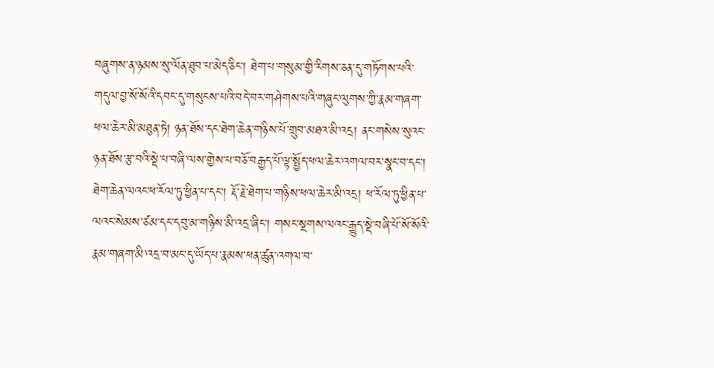བཞུགས་ན་ཉམས་སུ་ལོན་ཐུབ་པ་མེད་ཅིང་། ཐེག་པ་གསུམ་གྱི་རིགས་ཅན་དུ་གཏོགས་པའི་གདུལ་བྱ་སོ་སོའི་དབང་དུ་གསུངས་པའི་བདེ་བར་གཤེགས་པའི་གཞུང་ལུགས་ཀྱི་རྣམ་གཞག་ཕལ་ཆེར་མི་མཐུན་ཏེ། ཉན་ཐོས་དང་ཐེག་ཆེན་གཉིས་པོ་གྲུབ་མཐའ་མི་འདྲ། ནང་གསེས་སུའང་ཉན་ཐོས་རྩ་བའི་སྡེ་པ་བཞི་ལས་གྱེས་པ་བཅོ་བརྒྱད་པོ་ལྟ་སྤྱོད་ཕལ་ཆེར་འགལ་བར་སྣང་བ་དང་། ཐེག་ཆེན་ལའང་ཕ་རོལ་ཏུ་ཕྱིན་པ་དང་། རྡོ་རྗེ་ཐེག་པ་གཉིས་ཕལ་ཆེར་མི་འདྲ། ཕ་རོལ་ཏུ་ཕྱིན་པ་ལའང་སེམས་ཙམ་དང་དབུ་མ་གཉིས་མི་འདྲ་ཞིང་། གསང་སྔགས་ལའང་རྒྱུད་སྡེ་བཞི་པོ་སོ་སོའི་རྣམ་གཞག་མི་འདྲ་བ་མང་དུ་ཡོད་པ་རྣམས་ཕན་ཚུན་འགལ་བ་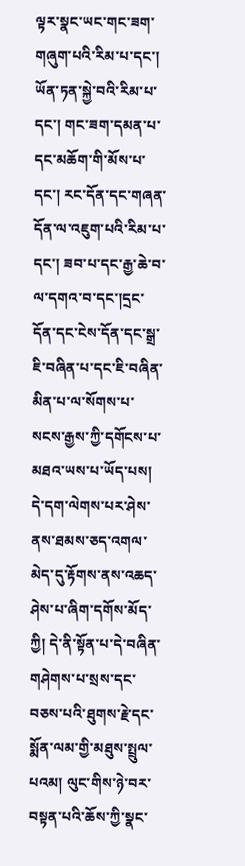ལྟར་སྣང་ཡང་གང་ཟག་གཞུག་པའི་རིམ་པ་དང་། ཡོན་ཏན་སྐྱེ་བའི་རིམ་པ་དང་། གང་ཟག་དམན་པ་དང་མཆོག་གི་མོས་པ་དང་། རང་དོན་དང་གཞན་དོན་ལ་འཇུག་པའི་རིམ་པ་དང་། ཟབ་པ་དང་རྒྱ་ཆེ་བ་ལ་དགའ་བ་དང་།དྲང་དོན་དང་ངེས་དོན་དང་སྒྲ་ཇི་བཞིན་པ་དང་ཇི་བཞིན་མིན་པ་ལ་སོགས་པ་སངས་རྒྱས་ཀྱི་དགོངས་པ་མཐའ་ཡས་པ་ཡོད་པས། དེ་དག་ལེགས་པར་ཤེས་ནས་ཐམས་ཅད་འགལ་མེད་དུ་རྟོགས་ནས་འཆད་ཤེས་པ་ཞིག་དགོས་མོད་ཀྱི། དེ་ནི་སྟོན་པ་དེ་བཞིན་གཤེགས་པ་སྲས་དང་བཅས་པའི་ཐུགས་རྗེ་དང་སྨོན་ལམ་གྱི་མཐུས་སྤྲུལ་པའམ། ལུང་གིས་ཉེ་བར་བསྟན་པའི་ཆོས་ཀྱི་སྣང་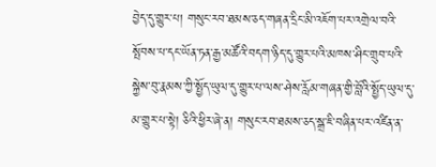བྱེད་དུ་གྱུར་པ། གསུང་རབ་ཐམས་ཅད་གཞན་དྲིང་མི་འཇོག་པར་འགྲེལ་བའི་སྤོབས་པ་དང་ཡོན་ཏན་རྒྱ་མཚོའི་བདག་ཉིད་དུ་གྱུར་པའི་མཁས་ཤིང་གྲུབ་པའི་སྐྱེས་བུ་རྣམས་ཀྱི་སྤྱོད་ཡུལ་དུ་གྱུར་པ་ལས་ཤེས་རློམ་གཞན་གྱི་བློའི་སྤྱོད་ཡུལ་དུ་མ་གྱུར་པ་སྟེ། ཅིའི་ཕྱིར་ཞེ་ན། གསུང་རབ་ཐམས་ཅད་སྒྲ་ཇི་བཞིན་པར་འཛིན་ན་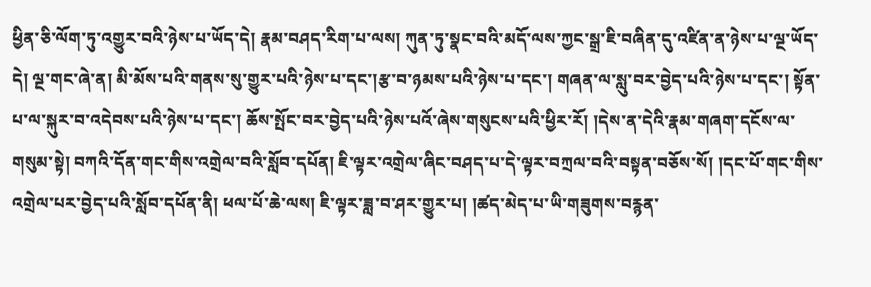ཕྱིན་ཅི་ལོག་ཏུ་འགྱུར་བའི་ཉེས་པ་ཡོད་དེ། རྣམ་བཤད་རིག་པ་ལས། ཀུན་ཏུ་སྣང་བའི་མདོ་ལས་ཀྱང་སྒྲ་ཇི་བཞིན་དུ་འཛིན་ན་ཉེས་པ་ལྔ་ཡོད་དེ། ལྔ་གང་ཞེ་ན། མི་མོས་པའི་གནས་སུ་གྱུར་པའི་ཉེས་པ་དང་།རྩ་བ་ཉམས་པའི་ཉེས་པ་དང་། གཞན་ལ་སླུ་བར་བྱེད་པའི་ཉེས་པ་དང་། སྟོན་པ་ལ་སྐུར་བ་འདེབས་པའི་ཉེས་པ་དང་། ཆོས་སྤོང་བར་བྱེད་པའི་ཉེས་པའོ་ཞེས་གསུངས་པའི་ཕྱིར་རོ། །དེས་ན་དེའི་རྣམ་གཞག་དངོས་ལ་གསུམ་སྟེ། བཀའི་དོན་གང་གིས་འགྲེལ་བའི་སློབ་དཔོན། ཇི་ལྟར་འགྲེལ་ཞིང་བཤད་པ་དེ་ལྟར་བཀྲལ་བའི་བསྟན་བཅོས་སོ། །དང་པོ་གང་གིས་འགྲེལ་པར་བྱེད་པའི་སློབ་དཔོན་ནི། ཕལ་པོ་ཆེ་ལས། ཇི་ལྟར་ཟླ་བ་ཤར་གྱུར་པ། །ཚད་མེད་པ་ཡི་གཟུགས་བརྙན་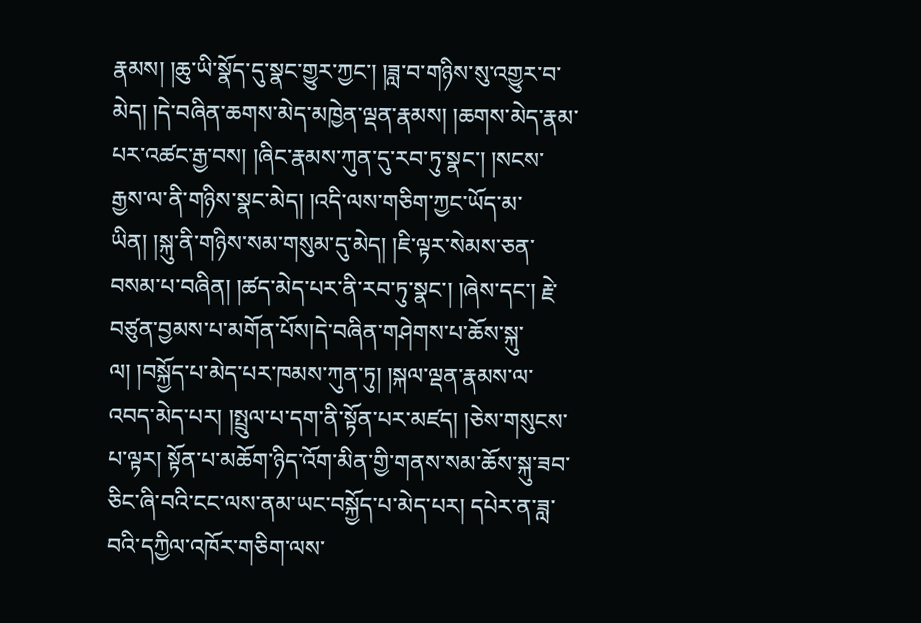རྣམས། །ཆུ་ཡི་སྣོད་དུ་སྣང་གྱུར་ཀྱང་། །ཟླ་བ་གཉིས་སུ་འགྱུར་བ་མེད། །དེ་བཞིན་ཆགས་མེད་མཁྱེན་ལྡན་རྣམས། །ཆགས་མེད་རྣམ་པར་འཚང་རྒྱ་བས། །ཞིང་རྣམས་ཀུན་དུ་རབ་ཏུ་སྣང་། །སངས་རྒྱས་ལ་ནི་གཉིས་སྣང་མེད། །འདི་ལས་གཅིག་ཀྱང་ཡོད་མ་ཡིན། །སྐུ་ནི་གཉིས་སམ་གསུམ་དུ་མེད། །ཇི་ལྟར་སེམས་ཅན་བསམ་པ་བཞིན། །ཚད་མེད་པར་ནི་རབ་ཏུ་སྣང་། །ཞེས་དང་། རྗེ་བཙུན་བྱམས་པ་མགོན་པོས།དེ་བཞིན་གཤེགས་པ་ཆོས་སྐུ་ལ། །བསྐྱོད་པ་མེད་པར་ཁམས་ཀུན་ཏུ། །སྐལ་ལྡན་རྣམས་ལ་འབད་མེད་པར། །སྤྲུལ་པ་དག་ནི་སྟོན་པར་མཛད། །ཅེས་གསུངས་པ་ལྟར། སྟོན་པ་མཆོག་ཉིད་འོག་མིན་གྱི་གནས་སམ་ཆོས་སྐུ་ཟབ་ཅིང་ཞི་བའི་ངང་ལས་ནམ་ཡང་བསྐྱོད་པ་མེད་པར། དཔེར་ན་ཟླ་བའི་དཀྱིལ་འཁོར་གཅིག་ལས་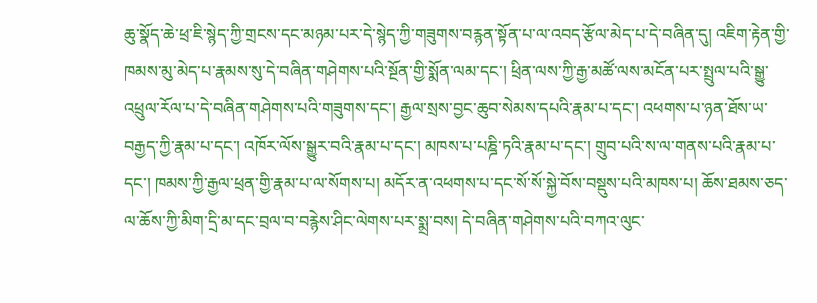ཆུ་སྣོད་ཆེ་ཕྲ་ཇི་སྙེད་ཀྱི་གྲངས་དང་མཉམ་པར་དེ་སྙེད་ཀྱི་གཟུགས་བརྙན་སྟོན་པ་ལ་འབད་རྩོལ་མེད་པ་དེ་བཞིན་དུ། འཇིག་རྟེན་གྱི་ཁམས་མུ་མེད་པ་རྣམས་སུ་དེ་བཞིན་གཤེགས་པའི་སྔོན་གྱི་སྨོན་ལམ་དང་། ཕྲིན་ལས་ཀྱི་རྒྱ་མཚོ་ལས་མངོན་པར་སྤྲུལ་པའི་སྒྱུ་འཕྲུལ་རོལ་པ་དེ་བཞིན་གཤེགས་པའི་གཟུགས་དང་། རྒྱལ་སྲས་བྱང་ཆུབ་སེམས་དཔའི་རྣམ་པ་དང་། འཕགས་པ་ཉན་ཐོས་ཡ་བརྒྱད་ཀྱི་རྣམ་པ་དང་། འཁོར་ལོས་སྒྱུར་བའི་རྣམ་པ་དང་། མཁས་པ་པཎྜི་ཏའི་རྣམ་པ་དང་། གྲུབ་པའི་ས་ལ་གནས་པའི་རྣམ་པ་དང་། ཁམས་ཀྱི་རྒྱལ་ཕྲན་གྱི་རྣམ་པ་ལ་སོགས་པ། མདོར་ན་འཕགས་པ་དང་སོ་སོ་སྐྱེ་བོས་བསྡུས་པའི་མཁས་པ། ཆོས་ཐམས་ཅད་ལ་ཆོས་ཀྱི་མིག་དྲི་མ་དང་བྲལ་བ་བརྙེས་ཤིང་ལེགས་པར་སྨྲ་བས། དེ་བཞིན་གཤེགས་པའི་བཀའ་ལུང་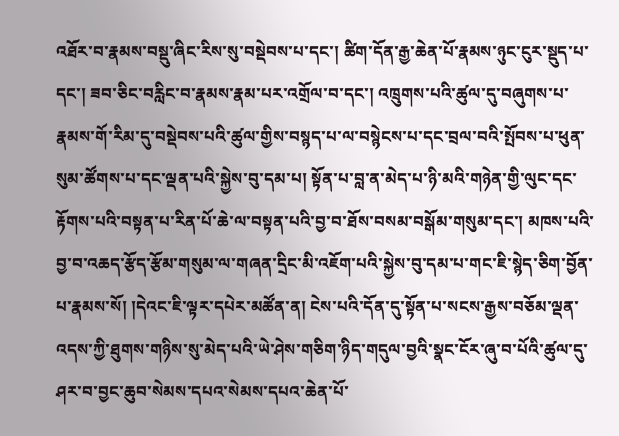འཐོར་བ་རྣམས་བསྡུ་ཞིང་རིས་སུ་བསྡེབས་པ་དང་། ཚིག་དོན་རྒྱ་ཆེན་པོ་རྣམས་ཉུང་ངུར་སྡུད་པ་དང་། ཟབ་ཅིང་བརླིང་བ་རྣམས་རྣམ་པར་འགྲོལ་བ་དང་། འཁྲུགས་པའི་ཚུལ་དུ་བཞུགས་པ་རྣམས་གོ་རིམ་དུ་བསྡེབས་པའི་ཚུལ་གྱིས་བསྙད་པ་ལ་བསྙེངས་པ་དང་བྲལ་བའི་སྤོབས་པ་ཕུན་སུམ་ཚོགས་པ་དང་ལྡན་པའི་སྐྱེས་བུ་དམ་པ། སྟོན་པ་བླ་ན་མེད་པ་ཉི་མའི་གཉེན་གྱི་ལུང་དང་རྟོགས་པའི་བསྟན་པ་རིན་པོ་ཆེ་ལ་བསྟན་པའི་བྱ་བ་ཐོས་བསམ་བསྒོམ་གསུམ་དང་། མཁས་པའི་བྱ་བ་འཆད་རྩོད་རྩོམ་གསུམ་ལ་གཞན་དྲིང་མི་འཇོག་པའི་སྐྱེས་བུ་དམ་པ་གང་ཇི་སྙེད་ཅིག་བྱོན་པ་རྣམས་སོ། །དེའང་ཇི་ལྟར་དཔེར་མཚོན་ན། ངེས་པའི་དོན་དུ་སྟོན་པ་སངས་རྒྱས་བཅོམ་ལྡན་འདས་ཀྱི་ཐུགས་གཉིས་སུ་མེད་པའི་ཡེ་ཤེས་གཅིག་ཉིད་གདུལ་བྱའི་སྣང་ངོར་ཞུ་བ་པོའི་ཚུལ་དུ་ཤར་བ་བྱང་ཆུབ་སེམས་དཔའ་སེམས་དཔའ་ཆེན་པོ་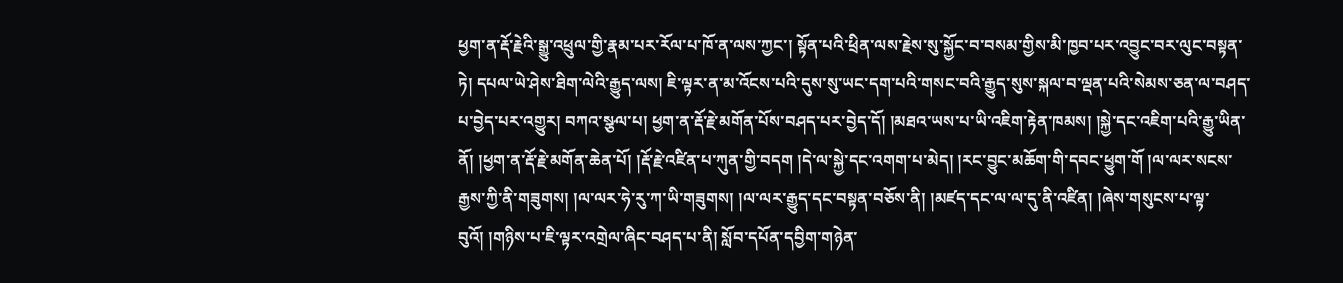ཕྱག་ན་རྡོ་རྗེའི་སྒྱུ་འཕྲུལ་གྱི་རྣམ་པར་རོལ་པ་ཁོ་ན་ལས་ཀྱང་། སྟོན་པའི་ཕྲིན་ལས་རྗེས་སུ་སྐྱོང་བ་བསམ་གྱིས་མི་ཁྱབ་པར་འབྱུང་བར་ལུང་བསྟན་ཏེ། དཔལ་ཡེ་ཤེས་ཐིག་ལེའི་རྒྱུད་ལས། ཇི་ལྟར་ན་མ་འོངས་པའི་དུས་སུ་ཡང་དག་པའི་གསང་བའི་རྒྱུད་སུས་སྐལ་བ་ལྡན་པའི་སེམས་ཅན་ལ་བཤད་པ་བྱེད་པར་འགྱུར། བཀའ་སྩལ་པ། ཕྱག་ན་རྡོ་རྗེ་མགོན་པོས་བཤད་པར་བྱེད་དོ། །མཐའ་ཡས་པ་ཡི་འཇིག་རྟེན་ཁམས། །སྐྱེ་དང་འཇིག་པའི་རྒྱུ་ཡིན་ནོ། །ཕྱག་ན་རྡོ་རྗེ་མགོན་ཆེན་པོ། །རྡོ་རྗེ་འཛིན་པ་ཀུན་གྱི་བདག །དེ་ལ་སྐྱེ་དང་འགག་པ་མེད། །རང་བྱུང་མཆོག་གི་དབང་ཕྱུག་གོ །ལ་ལར་སངས་རྒྱས་ཀྱི་ནི་གཟུགས། །ལ་ལར་ཧེ་རུ་ཀ་ཡི་གཟུགས། །ལ་ལར་རྒྱུད་དང་བསྟན་བཅོས་ནི། །མཛད་དང་ལ་ལ་དུ་ནི་འཛིན། །ཞེས་གསུངས་པ་ལྟ་བུའོ། །གཉིས་པ་ཇི་ལྟར་འགྲེལ་ཞིང་བཤད་པ་ནི། སློབ་དཔོན་དབྱིག་གཉེན་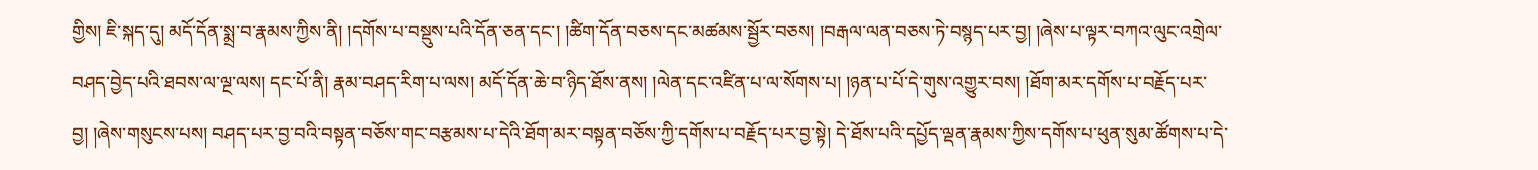གྱིས། ཇི་སྐད་དུ། མདོ་དོན་སྨྲ་བ་རྣམས་ཀྱིས་ནི། །དགོས་པ་བསྡུས་པའི་དོན་ཅན་དང་། །ཚིག་དོན་བཅས་དང་མཚམས་སྦྱོར་བཅས། །བརྒལ་ལན་བཅས་ཏེ་བསྙད་པར་བྱ། །ཞེས་པ་ལྟར་བཀའ་ལུང་འགྲེལ་བཤད་བྱེད་པའི་ཐབས་ལ་ལྔ་ལས། དང་པོ་ནི། རྣམ་བཤད་རིག་པ་ལས། མདོ་དོན་ཆེ་བ་ཉིད་ཐོས་ནས། །ལེན་དང་འཛིན་པ་ལ་སོགས་པ། །ཉན་པ་པོ་དེ་གུས་འགྱུར་བས། །ཐོག་མར་དགོས་པ་བརྗོད་པར་བྱ། །ཞེས་གསུངས་པས། བཤད་པར་བྱ་བའི་བསྟན་བཅོས་གང་བརྩམས་པ་དེའི་ཐོག་མར་བསྟན་བཅོས་ཀྱི་དགོས་པ་བརྗོད་པར་བྱ་སྟེ། དེ་ཐོས་པའི་དཔྱོད་ལྡན་རྣམས་ཀྱིས་དགོས་པ་ཕུན་སུམ་ཚོགས་པ་དེ་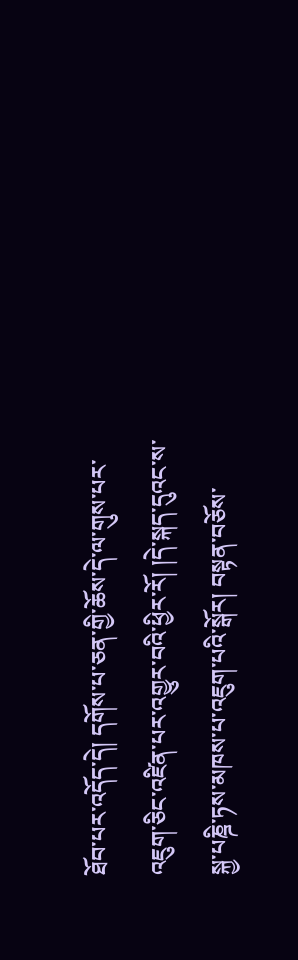ཐོབ་པར་འདོད་དེ། དགོས་པ་ཅན་གྱི་ཆོས་དེ་ལ་གུས་པར་འཇུག་ཅིང་འཛིན་པར་འགྱུར་བའི་ཕྱིར་རོ། །དེ་སྐད་དུའང་ས་སྐྱ་པཎྜི་ཏས་མཁས་པ་འཇུག་པའི་སྒོར། བསྟན་བཅོས་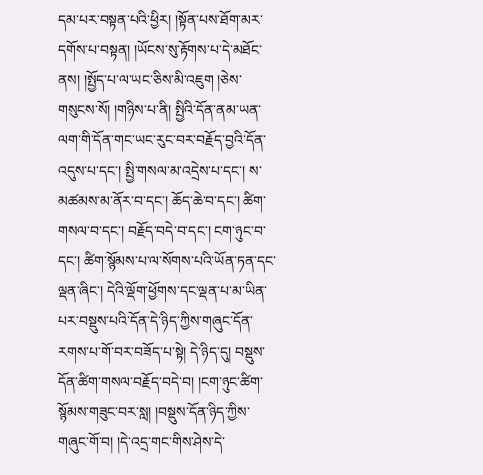དམ་པར་བསྟན་པའི་ཕྱིར། །སྟོན་པས་ཐོག་མར་དགོས་པ་བསྟན། །ཡོངས་སུ་རྟོགས་པ་དེ་མཐོང་ནས། །སྤྱོད་པ་ལ་ཡང་ཅིས་མི་འཇུག །ཅེས་གསུངས་སོ། །གཉིས་པ་ནི། སྤྱིའི་དོན་ནམ་ཡན་ལག་གི་དོན་གང་ཡང་རུང་བར་བརྗོད་བྱའི་དོན་འདུས་པ་དང་། སྤྱི་གསལ་མ་འདྲེས་པ་དང་། ས་མཚམས་མ་ནོར་བ་དང་། ཆོད་ཆེ་བ་དང་། ཚིག་གསལ་བ་དང་། བརྗོད་བདེ་བ་དང་། ངག་ཉུང་བ་དང་། ཚིག་སྙོམས་པ་ལ་སོགས་པའི་ཡོན་ཏན་དང་ལྡན་ཞིང་། དེའི་ལྡོག་ཕྱོགས་དང་ལྡན་པ་མ་ཡིན་པར་བསྡུས་པའི་དོན་དེ་ཉིད་ཀྱིས་གཞུང་དོན་རགས་པ་གོ་བར་བཟོད་པ་སྟེ། དེ་ཉིད་དུ། བསྡུས་དོན་ཚིག་གསལ་བརྗོད་བདེ་བ། །ངག་ཉུང་ཚིག་སྙོམས་གཟུང་བར་སླ། །བསྡུས་དོན་ཉིད་ཀྱིས་གཞུང་གོ་བ། །དེ་འདྲ་གང་གིས་ཤེས་དེ་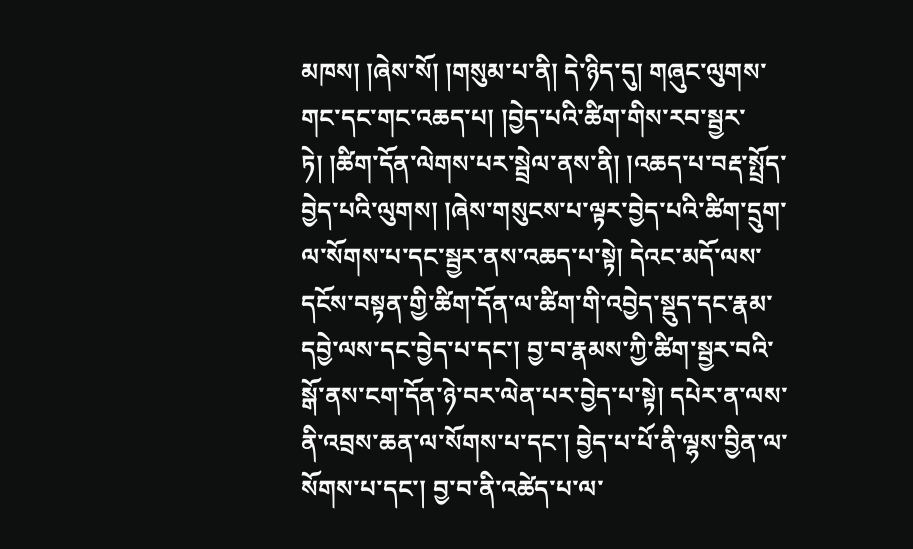མཁས། །ཞེས་སོ། །གསུམ་པ་ནི། དེ་ཉིད་དུ། གཞུང་ལུགས་གང་དང་གང་འཆད་པ། །བྱེད་པའི་ཚིག་གིས་རབ་སྦྱར་ཏེ། །ཚིག་དོན་ལེགས་པར་སྦྲེལ་ནས་ནི། །འཆད་པ་བརྡ་སྤྲོད་བྱེད་པའི་ལུགས། །ཞེས་གསུངས་པ་ལྟར་བྱེད་པའི་ཚིག་དྲུག་ལ་སོགས་པ་དང་སྦྱར་ནས་འཆད་པ་སྟེ། དེའང་མདོ་ལས་དངོས་བསྟན་གྱི་ཚིག་དོན་ལ་ཚིག་གི་འབྱེད་སྡུད་དང་རྣམ་དབྱེ་ལས་དང་བྱེད་པ་དང་། བྱ་བ་རྣམས་ཀྱི་ཚིག་སྦྱར་བའི་སྒོ་ནས་ངག་དོན་ཉེ་བར་ལེན་པར་བྱེད་པ་སྟེ། དཔེར་ན་ལས་ནི་འབྲས་ཆན་ལ་སོགས་པ་དང་། བྱེད་པ་པོ་ནི་ལྷས་བྱིན་ལ་སོགས་པ་དང་། བྱ་བ་ནི་འཚེད་པ་ལ་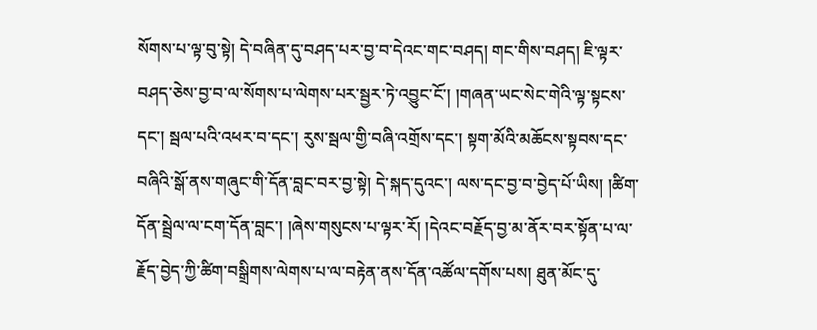སོགས་པ་ལྟ་བུ་སྟེ། དེ་བཞིན་དུ་བཤད་པར་བྱ་བ་དེའང་གང་བཤད། གང་གིས་བཤད། ཇི་ལྟར་བཤད་ཅེས་བྱ་བ་ལ་སོགས་པ་ལེགས་པར་སྦྱར་ཏེ་འབྱུང་ངོ་། །གཞན་ཡང་སེང་གེའི་ལྟ་སྟངས་དང་། སྦལ་པའི་འཕར་བ་དང་། རུས་སྦལ་གྱི་བཞི་འགྲོས་དང་། སྟག་མོའི་མཆོངས་སྟབས་དང་བཞིའི་སྒོ་ནས་གཞུང་གི་དོན་བླང་བར་བྱ་སྟེ། དེ་སྐད་དུའང་། ལས་དང་བྱ་བ་བྱེད་པོ་ཡིས། །ཚིག་དོན་སྦྲེལ་ལ་ངག་དོན་བླང་། །ཞེས་གསུངས་པ་ལྟར་རོ། །དེའང་བརྗོད་བྱ་མ་ནོར་བར་སྟོན་པ་ལ་རྗོད་བྱེད་ཀྱི་ཚིག་བསྒྲིགས་ལེགས་པ་ལ་བརྟེན་ནས་དོན་འཚོལ་དགོས་པས། ཐུན་མོང་དུ་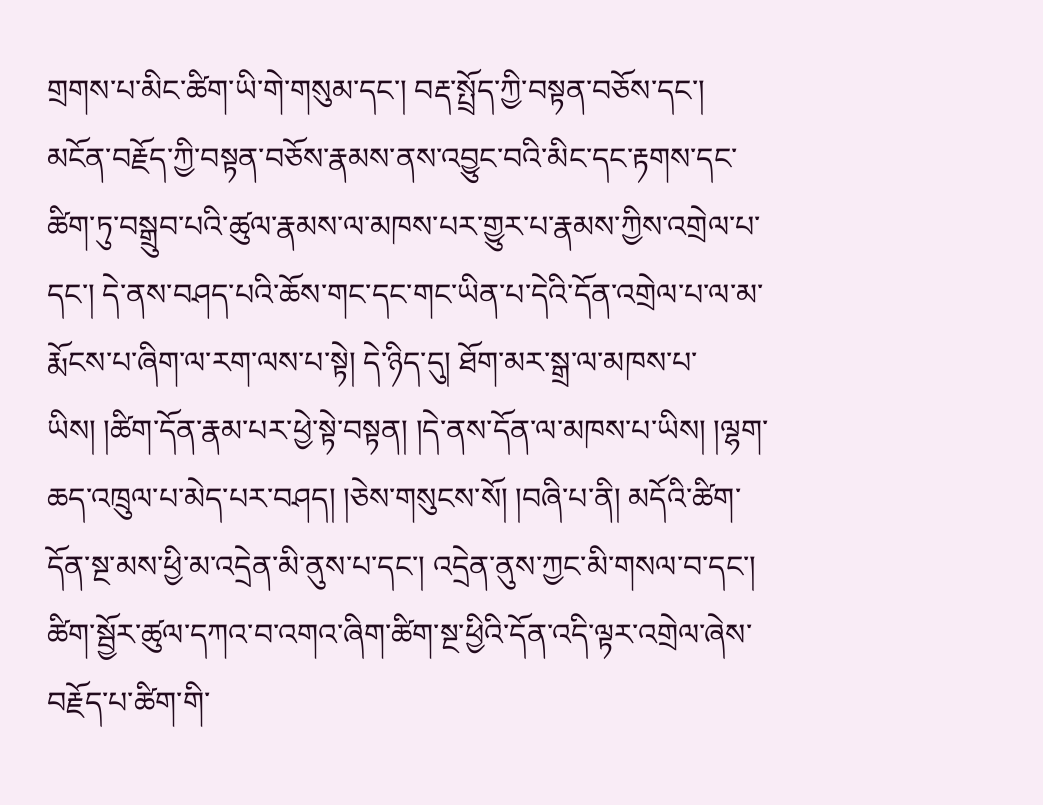གྲགས་པ་མིང་ཚིག་ཡི་གེ་གསུམ་དང་། བརྡ་སྤྲོད་ཀྱི་བསྟན་བཅོས་དང་། མངོན་བརྗོད་ཀྱི་བསྟན་བཅོས་རྣམས་ནས་འབྱུང་བའི་མིང་དང་རྟགས་དང་ཚིག་ཏུ་བསྒྲུབ་པའི་ཚུལ་རྣམས་ལ་མཁས་པར་གྱུར་པ་རྣམས་ཀྱིས་འགྲེལ་པ་དང་། དེ་ནས་བཤད་པའི་ཆོས་གང་དང་གང་ཡིན་པ་དེའི་དོན་འགྲེལ་པ་ལ་མ་རྨོངས་པ་ཞིག་ལ་རག་ལས་པ་སྟེ། དེ་ཉིད་དུ། ཐོག་མར་སྒྲ་ལ་མཁས་པ་ཡིས། །ཚིག་དོན་རྣམ་པར་ཕྱེ་སྟེ་བསྟན། །དེ་ནས་དོན་ལ་མཁས་པ་ཡིས། །ལྷག་ཆད་འཁྲུལ་པ་མེད་པར་བཤད། །ཅེས་གསུངས་སོ། །བཞི་པ་ནི། མདོའི་ཚིག་དོན་སྔ་མས་ཕྱི་མ་འདྲེན་མི་ནུས་པ་དང་། འདྲེན་ནུས་ཀྱང་མི་གསལ་བ་དང་། ཚིག་སྦྱོར་ཚུལ་དཀའ་བ་འགའ་ཞིག་ཚིག་སྔ་ཕྱིའི་དོན་འདི་ལྟར་འགྲེལ་ཞེས་བརྗོད་པ་ཚིག་གི་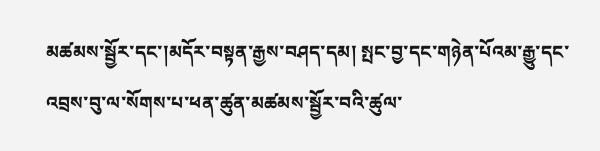མཚམས་སྦྱོར་དང་།མདོར་བསྟན་རྒྱས་བཤད་དམ། སྤང་བྱ་དང་གཉེན་པོའམ་རྒྱུ་དང་འབྲས་བུ་ལ་སོགས་པ་ཕན་ཚུན་མཚམས་སྦྱོར་བའི་ཚུལ་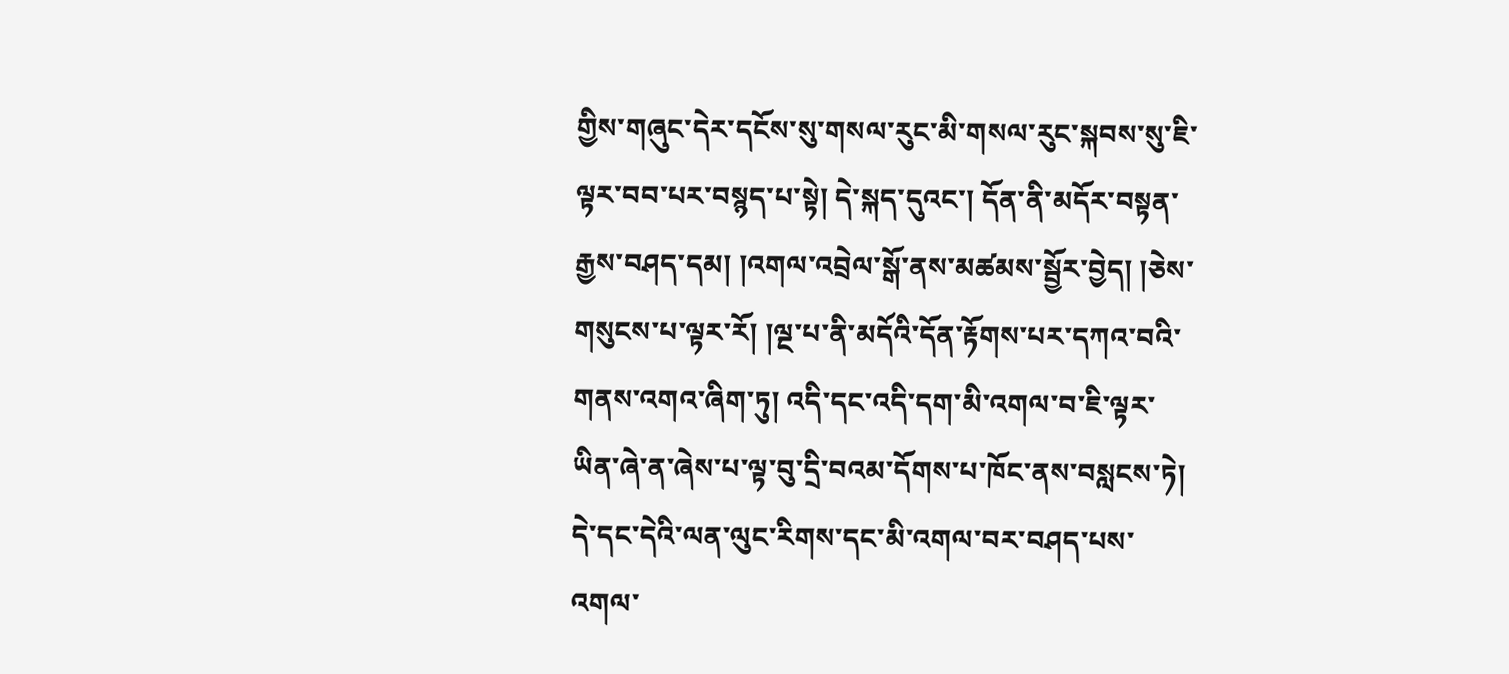གྱིས་གཞུང་དེར་དངོས་སུ་གསལ་རུང་མི་གསལ་རུང་སྐབས་སུ་ཇི་ལྟར་བབ་པར་བསྙད་པ་སྟེ། དེ་སྐད་དུའང་། དོན་ནི་མདོར་བསྟན་རྒྱས་བཤད་དམ། །འགལ་འབྲེལ་སྒོ་ནས་མཚམས་སྦྱོར་བྱེད། །ཅེས་གསུངས་པ་ལྟར་རོ། །ལྔ་པ་ནི་མདོའི་དོན་རྟོགས་པར་དཀའ་བའི་གནས་འགའ་ཞིག་ཏུ། འདི་དང་འདི་དག་མི་འགལ་བ་ཇི་ལྟར་ཡིན་ཞེ་ན་ཞེས་པ་ལྟ་བུ་དྲི་བའམ་དོགས་པ་ཁོང་ནས་བསླངས་ཏེ། དེ་དང་དེའི་ལན་ལུང་རིགས་དང་མི་འགལ་བར་བཤད་པས་འགལ་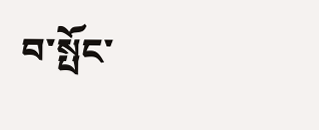བ་སྤོང་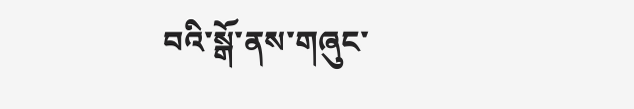བའི་སྒོ་ནས་གཞུང་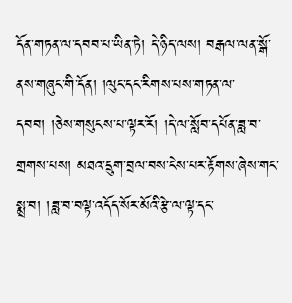དོན་གཏན་ལ་དབབ་པ་ཡིན་ཏེ། དེ་ཉིད་ལས། བརྒལ་ལན་སྒོ་ནས་གཞུང་གི་དོན། །ལུང་དང་རིགས་པས་གཏན་ལ་དབབ། །ཅེས་གསུངས་པ་ལྟར་རོ། །དེ་ལ་སློབ་དཔོན་ཟླ་བ་གྲགས་པས། མཐའ་དྲུག་བྲལ་བས་ངེས་པར་རྟོགས་ཞེས་གང་སྨྲ་བ། །ཟླ་བ་བལྟ་འདོད་སོར་མོའི་རྩེ་ལ་ལྟ་དང་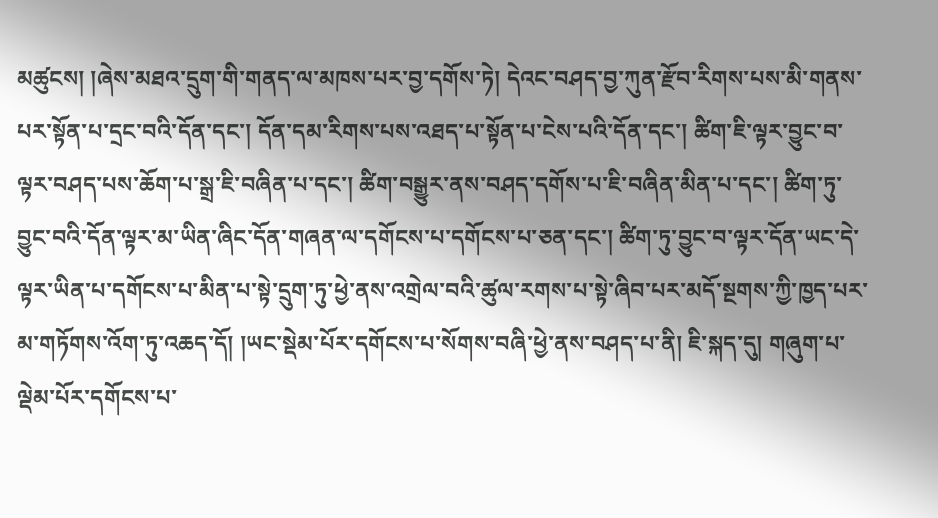མཚུངས། །ཞེས་མཐའ་དྲུག་གི་གནད་ལ་མཁས་པར་བྱ་དགོས་ཏེ། དེའང་བཤད་བྱ་ཀུན་རྫོབ་རིགས་པས་མི་གནས་པར་སྟོན་པ་དྲང་བའི་དོན་དང་། དོན་དམ་རིགས་པས་འཐད་པ་སྟོན་པ་ངེས་པའི་དོན་དང་། ཚིག་ཇི་ལྟར་བྱུང་བ་ལྟར་བཤད་པས་ཆོག་པ་སྒྲ་ཇི་བཞིན་པ་དང་། ཚིག་བསྒྱུར་ནས་བཤད་དགོས་པ་ཇི་བཞིན་མིན་པ་དང་། ཚིག་ཏུ་བྱུང་བའི་དོན་ལྟར་མ་ཡིན་ཞིང་དོན་གཞན་ལ་དགོངས་པ་དགོངས་པ་ཅན་དང་། ཚིག་ཏུ་བྱུང་བ་ལྟར་དོན་ཡང་དེ་ལྟར་ཡིན་པ་དགོངས་པ་མིན་པ་སྟེ་དྲུག་ཏུ་ཕྱེ་ནས་འགྲེལ་བའི་ཚུལ་རགས་པ་སྟེ་ཞིབ་པར་མདོ་སྔགས་ཀྱི་ཁྱད་པར་མ་གཏོགས་འོག་ཏུ་འཆད་དོ། །ཡང་སྡེམ་པོར་དགོངས་པ་སོགས་བཞི་ཕྱེ་ནས་བཤད་པ་ནི། ཇི་སྐད་དུ། གཞུག་པ་ལྡེམ་པོར་དགོངས་པ་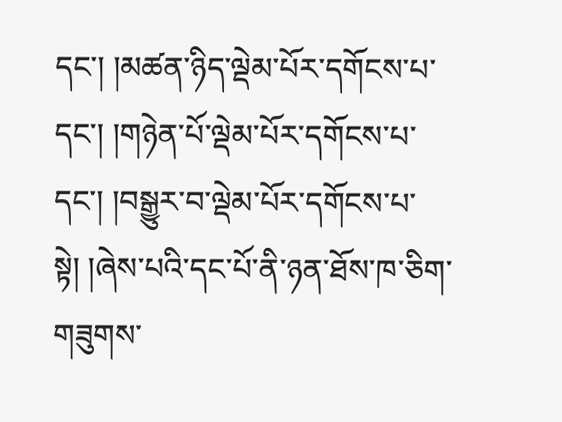དང་། །མཚན་ཉིད་ལྡེམ་པོར་དགོངས་པ་དང་། །གཉེན་པོ་ལྡེམ་པོར་དགོངས་པ་དང་། །བསྒྱུར་བ་ལྡེམ་པོར་དགོངས་པ་སྟེ། །ཞེས་པའི་དང་པོ་ནི་ཉན་ཐོས་ཁ་ཅིག་གཟུགས་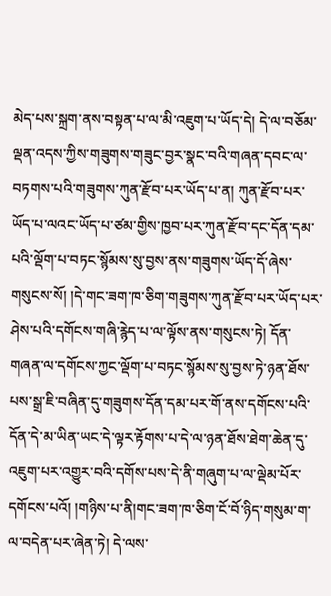མེད་པས་སྐྲག་ནས་བསྟན་པ་ལ་མི་འཇུག་པ་ཡོད་དེ། དེ་ལ་བཅོམ་ལྡན་འདས་ཀྱིས་གཟུགས་གཟུང་བྱར་སྣང་བའི་གཞན་དབང་ལ་བཏགས་པའི་གཟུགས་ཀུན་རྫོབ་པར་ཡོད་པ་ན། ཀུན་རྫོབ་པར་ཡོད་པ་ལའང་ཡོད་པ་ཙམ་གྱིས་ཁྱབ་པར་ཀུན་རྫོབ་དང་དོན་དམ་པའི་ལྡོག་པ་བཏང་སྙོམས་སུ་བྱས་ནས་གཟུགས་ཡོད་དོ་ཞེས་གསུངས་སོ། །དེ་གང་ཟག་ཁ་ཅིག་གཟུགས་ཀུན་རྫོབ་པར་ཡོད་པར་ཤེས་པའི་དགོངས་གཞི་རྙེད་པ་ལ་ལྟོས་ནས་གསུངས་ཏེ། དོན་གཞན་ལ་དགོངས་ཀྱང་ལྡོག་པ་བཏང་སྙོམས་སུ་བྱས་ཏེ་ཉན་ཐོས་པས་སྒྲ་ཇི་བཞིན་དུ་གཟུགས་དོན་དམ་པར་གོ་ནས་དགོངས་པའི་དོན་དེ་མ་ཡིན་ཡང་དེ་ལྟར་རྟོགས་པ་དེ་ལ་ཉན་ཐོས་ཐེག་ཆེན་དུ་འཇུག་པར་འགྱུར་བའི་དགོས་པས་དེ་ནི་གཞུག་པ་ལ་ལྡེམ་པོར་དགོངས་པའོ། །གཉིས་པ་ནི།གང་ཟག་ཁ་ཅིག་ངོ་བོ་ཉིད་གསུམ་ག་ལ་བདེན་པར་ཞེན་ཏེ། དེ་ལས་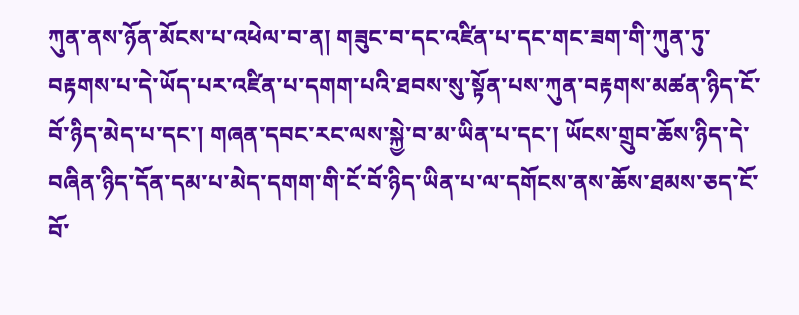ཀུན་ནས་ཉོན་མོངས་པ་འཕེལ་བ་ན། གཟུང་བ་དང་འཛིན་པ་དང་གང་ཟག་གི་ཀུན་ཏུ་བརྟགས་པ་དེ་ཡོད་པར་འཛིན་པ་དགག་པའི་ཐབས་སུ་སྟོན་པས་ཀུན་བརྟགས་མཚན་ཉིད་ངོ་བོ་ཉིད་མེད་པ་དང་། གཞན་དབང་རང་ལས་སྐྱེ་བ་མ་ཡིན་པ་དང་། ཡོངས་གྲུབ་ཆོས་ཉིད་དེ་བཞིན་ཉིད་དོན་དམ་པ་མེད་དགག་གི་ངོ་བོ་ཉིད་ཡིན་པ་ལ་དགོངས་ནས་ཆོས་ཐམས་ཅད་ངོ་བོ་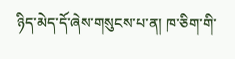ཉིད་མེད་དོ་ཞེས་གསུངས་པ་ན། ཁ་ཅིག་གི་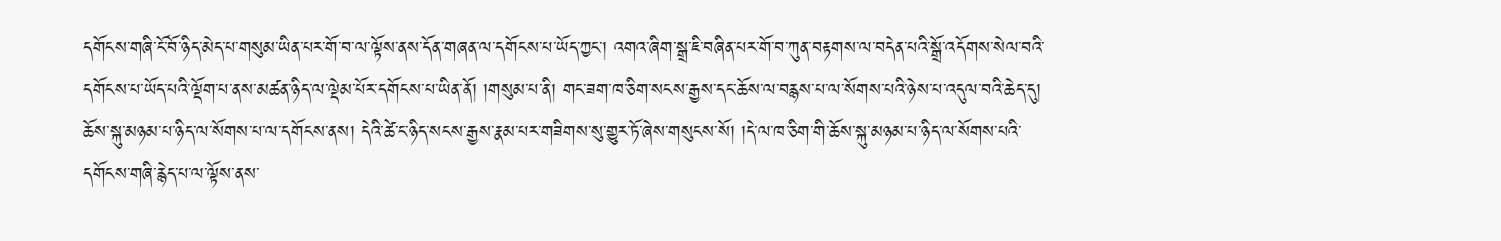དགོངས་གཞི་ངོ་བོ་ཉིད་མེད་པ་གསུམ་ཡིན་པར་གོ་བ་ལ་ལྟོས་ནས་དོན་གཞན་ལ་དགོངས་པ་ཡོད་ཀྱང་། འགའ་ཞིག་སྒྲ་ཇི་བཞིན་པར་གོ་བ་ཀུན་བརྟགས་ལ་བདེན་པའི་སྒྲོ་འདོགས་སེལ་བའི་དགོངས་པ་ཡོད་པའི་ལྡོག་པ་ནས་མཚན་ཉིད་ལ་ལྡེམ་པོར་དགོངས་པ་ཡིན་ནོ། །གསུམ་པ་ནི། གང་ཟག་ཁ་ཅིག་སངས་རྒྱས་དང་ཆོས་ལ་བརྙས་པ་ལ་སོགས་པའི་ཉེས་པ་འདུལ་བའི་ཆེད་དུ། ཆོས་སྐུ་མཉམ་པ་ཉིད་ལ་སོགས་པ་ལ་དགོངས་ནས། དེའི་ཚེ་ང་ཉིད་སངས་རྒྱས་རྣམ་པར་གཟིགས་སུ་གྱུར་ཏོ་ཞེས་གསུངས་སོ། །དེ་ལ་ཁ་ཅིག་གི་ཆོས་སྐུ་མཉམ་པ་ཉིད་ལ་སོགས་པའི་དགོངས་གཞི་རྙེད་པ་ལ་ལྟོས་ནས་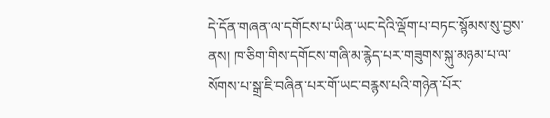དེ་དོན་གཞན་ལ་དགོངས་པ་ཡིན་ཡང་དེའི་ལྡོག་པ་བཏང་སྙོམས་སུ་བྱས་ནས། ཁ་ཅིག་གིས་དགོངས་གཞི་མ་རྙེད་པར་གཟུགས་སྐུ་མཉམ་པ་ལ་སོགས་པ་སྒྲ་ཇི་བཞིན་པར་གོ་ཡང་བརྙས་པའི་གཉེན་པོར་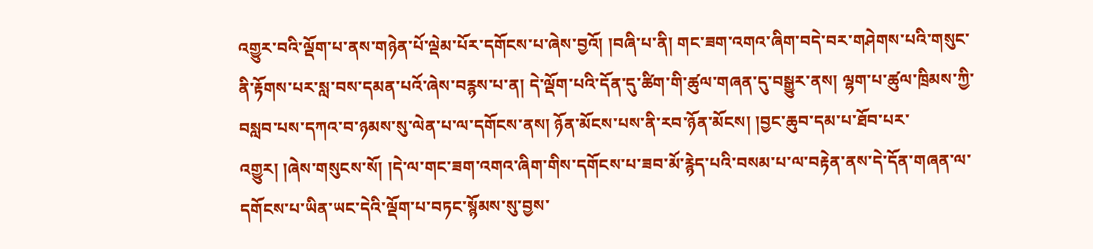འགྱུར་བའི་ལྡོག་པ་ནས་གཉེན་པོ་ལྡེམ་པོར་དགོངས་པ་ཞེས་བྱའོ། །བཞི་པ་ནི། གང་ཟག་འགའ་ཞིག་བདེ་བར་གཤེགས་པའི་གསུང་ནི་རྟོགས་པར་སླ་བས་དམན་པའོ་ཞེས་བརྙས་པ་ན། དེ་ལྡོག་པའི་དོན་དུ་ཚིག་གི་ཚུལ་གཞན་དུ་བསྒྱུར་ནས། ལྷག་པ་ཚུལ་ཁྲིམས་ཀྱི་བསླབ་པས་དཀའ་བ་ཉམས་སུ་ལེན་པ་ལ་དགོངས་ནས། ཉོན་མོངས་པས་ནི་རབ་ཉོན་མོངས། །བྱང་ཆུབ་དམ་པ་ཐོབ་པར་འགྱུར། །ཞེས་གསུངས་སོ། །དེ་ལ་གང་ཟག་འགའ་ཞིག་གིས་དགོངས་པ་ཟབ་མོ་རྙེད་པའི་བསམ་པ་ལ་བརྟེན་ནས་དེ་དོན་གཞན་ལ་དགོངས་པ་ཡིན་ཡང་དེའི་ལྡོག་པ་བཏང་སྙོམས་སུ་བྱས་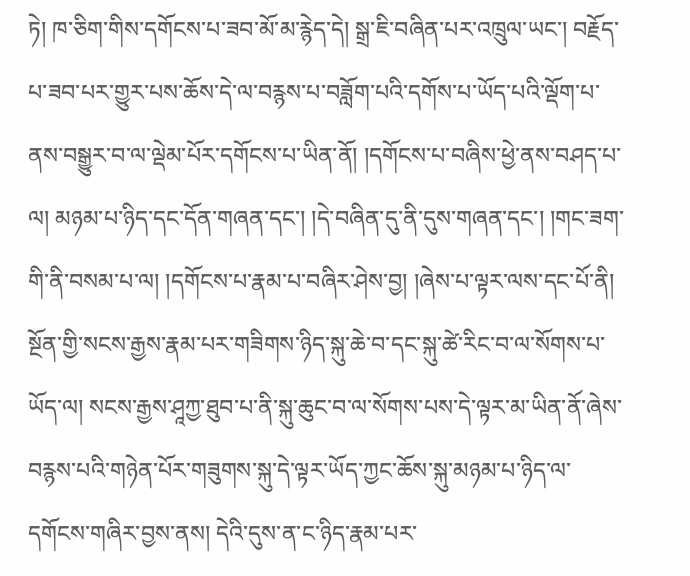ཏེ། ཁ་ཅིག་གིས་དགོངས་པ་ཟབ་མོ་མ་རྙེད་དེ། སྒྲ་ཇི་བཞིན་པར་འཁྲུལ་ཡང་། བརྗོད་པ་ཟབ་པར་གྱུར་པས་ཆོས་དེ་ལ་བརྙས་པ་བཟློག་པའི་དགོས་པ་ཡོད་པའི་ལྡོག་པ་ནས་བསྒྱུར་བ་ལ་ལྡེམ་པོར་དགོངས་པ་ཡིན་ནོ། །དགོངས་པ་བཞིས་ཕྱེ་ནས་བཤད་པ་ལ། མཉམ་པ་ཉིད་དང་དོན་གཞན་དང་། །དེ་བཞིན་དུ་ནི་དུས་གཞན་དང་། །གང་ཟག་གི་ནི་བསམ་པ་ལ། །དགོངས་པ་རྣམ་པ་བཞིར་ཤེས་བྱ། །ཞེས་པ་ལྟར་ལས་དང་པོ་ནི། སྔོན་གྱི་སངས་རྒྱས་རྣམ་པར་གཟིགས་ཉིད་སྐུ་ཆེ་བ་དང་སྐུ་ཚེ་རིང་བ་ལ་སོགས་པ་ཡོད་ལ། སངས་རྒྱས་ཤཱཀྱ་ཐུབ་པ་ནི་སྐུ་ཆུང་བ་ལ་སོགས་པས་དེ་ལྟར་མ་ཡིན་ནོ་ཞེས་བརྙས་པའི་གཉེན་པོར་གཟུགས་སྐུ་དེ་ལྟར་ཡོད་ཀྱང་ཆོས་སྐུ་མཉམ་པ་ཉིད་ལ་དགོངས་གཞིར་བྱས་ནས། དེའི་དུས་ན་ང་ཉིད་རྣམ་པར་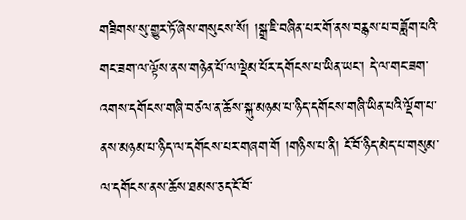གཟིགས་སུ་གྱུར་ཏོ་ཞེས་གསུངས་སོ། །སྒྲ་ཇི་བཞིན་པར་གོ་ནས་བརྙས་པ་བཟློག་པའི་གང་ཟག་ལ་ལྟོས་ནས་གཉེན་པོ་ལ་ལྡེམ་པོར་དགོངས་པ་ཡིན་ཡང་། དེ་ལ་གང་ཟག་འགས་དགོངས་གཞི་བཙལ་ན་ཆོས་སྐུ་མཉམ་པ་ཉིད་དགོངས་གཞི་ཡིན་པའི་ལྡོག་པ་ནས་མཉམ་པ་ཉིད་ལ་དགོངས་པར་གཞག་གོ །གཉིས་པ་ནི། ངོ་བོ་ཉིད་མེད་པ་གསུམ་ལ་དགོངས་ནས་ཆོས་ཐམས་ཅད་ངོ་བོ་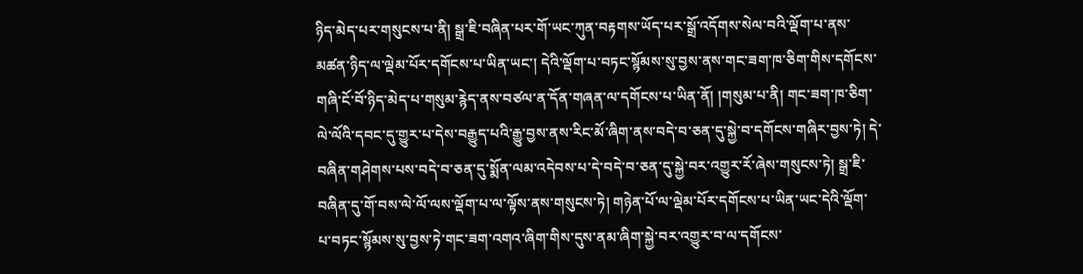ཉིད་མེད་པར་གསུངས་པ་ནི། སྒྲ་ཇི་བཞིན་པར་གོ་ཡང་ཀུན་བརྟགས་ཡོད་པར་སྒྲོ་འདོགས་སེལ་བའི་ལྡོག་པ་ནས་མཚན་ཉིད་ལ་ལྡེམ་པོར་དགོངས་པ་ཡིན་ཡང་། དེའི་ལྡོག་པ་བཏང་སྙོམས་སུ་བྱས་ནས་གང་ཟག་ཁ་ཅིག་གིས་དགོངས་གཞི་ངོ་བོ་ཉིད་མེད་པ་གསུམ་རྙེད་ནས་བཙལ་ན་དོན་གཞན་ལ་དགོངས་པ་ཡིན་ནོ། །གསུམ་པ་ནི། གང་ཟག་ཁ་ཅིག་ལེ་ལོའི་དབང་དུ་གྱུར་པ་དེས་བརྒྱུད་པའི་རྒྱུ་བྱས་ནས་རིང་མོ་ཞིག་ནས་བདེ་བ་ཅན་དུ་སྐྱེ་བ་དགོངས་གཞིར་བྱས་ཏེ། དེ་བཞིན་གཤེགས་པས་བདེ་བ་ཅན་དུ་སྨོན་ལམ་འདེབས་པ་དེ་བདེ་བ་ཅན་དུ་སྐྱེ་བར་འགྱུར་རོ་ཞེས་གསུངས་ཏེ། སྒྲ་ཇི་བཞིན་དུ་གོ་བས་ལེ་ལོ་ལས་ལྡོག་པ་ལ་ལྟོས་ནས་གསུངས་ཏེ། གཉེན་པོ་ལ་ལྡེམ་པོར་དགོངས་པ་ཡིན་ཡང་དེའི་ལྡོག་པ་བཏང་སྙོམས་སུ་བྱས་ཏེ་གང་ཟག་འགའ་ཞིག་གིས་དུས་ནམ་ཞིག་སྐྱེ་བར་འགྱུར་བ་ལ་དགོངས་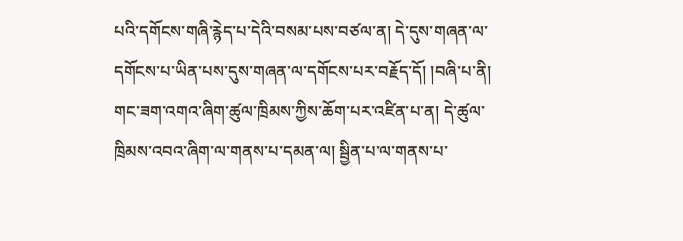པའི་དགོངས་གཞི་རྙེད་པ་དེའི་བསམ་པས་བཙལ་ན། དེ་དུས་གཞན་ལ་དགོངས་པ་ཡིན་པས་དུས་གཞན་ལ་དགོངས་པར་བརྗོད་དོ། །བཞི་པ་ནི། གང་ཟག་འགའ་ཞིག་ཚུལ་ཁྲིམས་ཀྱིས་ཆོག་པར་འཛིན་པ་ན། དེ་ཚུལ་ཁྲིམས་འབའ་ཞིག་ལ་གནས་པ་དམན་ལ། སྦྱིན་པ་ལ་གནས་པ་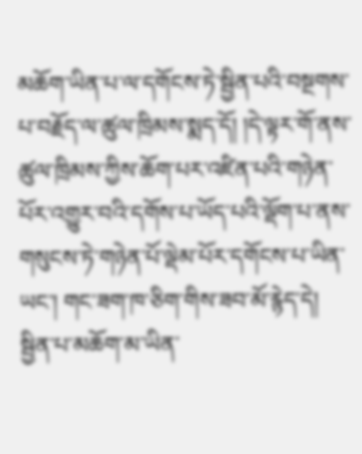མཆོག་ཡིན་པ་ལ་དགོངས་ཏེ་སྦྱིན་པའི་བསྔགས་པ་བརྗོད་ལ་ཚུལ་ཁྲིམས་སྨད་དོ། །དེ་ལྟར་གོ་ནས་ཚུལ་ཁྲིམས་ཀྱིས་ཆོག་པར་འཛིན་པའི་གཉེན་པོར་འགྱུར་བའི་དགོས་པ་ཡོད་པའི་ལྡོག་པ་ནས་གསུངས་ཏེ་གཉེན་པོ་ལྡེམ་པོར་དགོངས་པ་ཡིན་ཡང་། གང་ཟག་ཁ་ཅིག་གིས་ཟབ་མོ་རྙེད་དེ། སྦྱིན་པ་མཆོག་མ་ཡིན་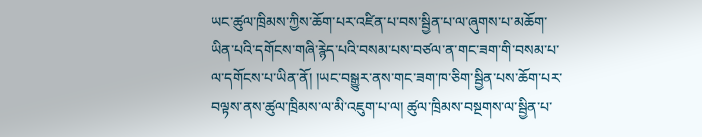ཡང་ཚུལ་ཁྲིམས་ཀྱིས་ཆོག་པར་འཛིན་པ་བས་སྦྱིན་པ་ལ་ཞུགས་པ་མཆོག་ཡིན་པའི་དགོངས་གཞི་རྙེད་པའི་བསམ་པས་བཙལ་ན་གང་ཟག་གི་བསམ་པ་ལ་དགོངས་པ་ཡིན་ནོ། །ཡང་བསྒྱུར་ནས་གང་ཟག་ཁ་ཅིག་སྦྱིན་པས་ཆོག་པར་བལྟས་ནས་ཚུལ་ཁྲིམས་ལ་མི་འཇུག་པ་ལ། ཚུལ་ཁྲིམས་བསྔགས་ལ་སྦྱིན་པ་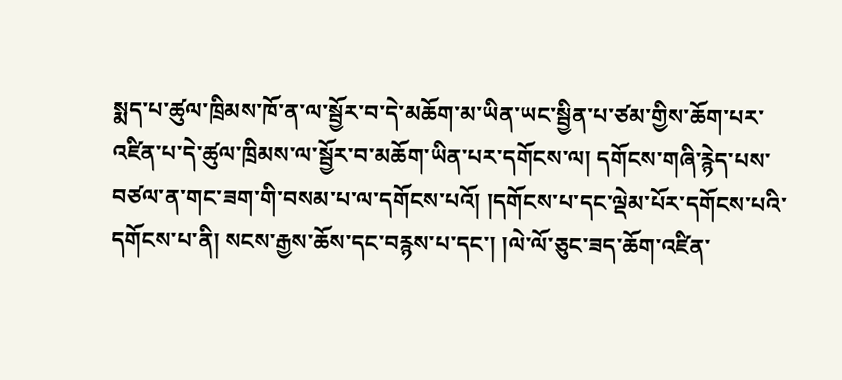སྨད་པ་ཚུལ་ཁྲིམས་ཁོ་ན་ལ་སྦྱོར་བ་དེ་མཆོག་མ་ཡིན་ཡང་སྦྱིན་པ་ཙམ་གྱིས་ཆོག་པར་འཛིན་པ་དེ་ཚུལ་ཁྲིམས་ལ་སྦྱོར་བ་མཆོག་ཡིན་པར་དགོངས་ལ། དགོངས་གཞི་རྙེད་པས་བཙལ་ན་གང་ཟག་གི་བསམ་པ་ལ་དགོངས་པའོ། །དགོངས་པ་དང་ལྡེམ་པོར་དགོངས་པའི་དགོངས་པ་ནི། སངས་རྒྱས་ཆོས་དང་བརྙས་པ་དང་། །ལེ་ལོ་ཅུང་ཟད་ཆོག་འཛིན་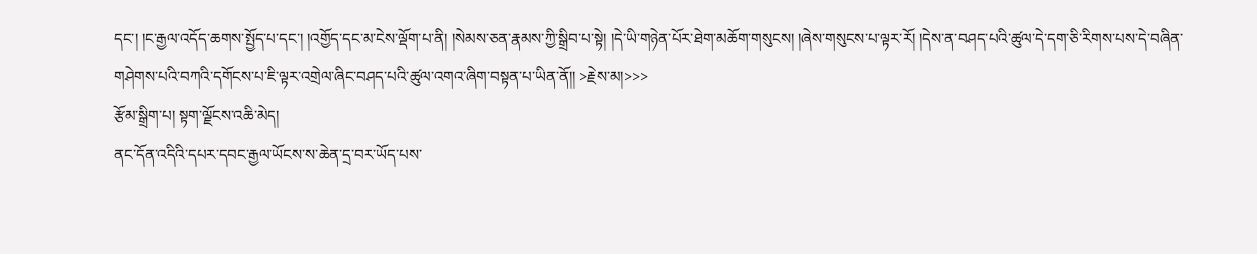དང་། །ང་རྒྱལ་འདོད་ཆགས་སྤྱོད་པ་དང་། །འགྱོད་དང་མ་ངེས་ལྡོག་པ་ནི། །སེམས་ཅན་རྣམས་ཀྱི་སྒྲིབ་པ་སྟེ། །དེ་ཡི་གཉེན་པོར་ཐེག་མཆོག་གསུངས། །ཞེས་གསུངས་པ་ལྟར་རོ། །དེས་ན་བཤད་པའི་ཚུལ་དེ་དག་ཅི་རིགས་པས་དེ་བཞིན་གཤེགས་པའི་བཀའི་དགོངས་པ་ཇི་ལྟར་འགྲེལ་ཞིང་བཤད་པའི་ཚུལ་འགའ་ཞིག་བསྟན་པ་ཡིན་ནོ།། >རྗེས་མ།>>>
རྩོམ་སྒྲིག་པ། སྟག་ལྗོངས་འཆི་མེད།
ནང་དོན་འདིའི་དཔར་དབང་རྒྱལ་ཡོངས་ས་ཆེན་དྲ་བར་ཡོད་པས་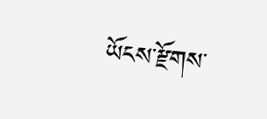ཡོངས་རྫོགས་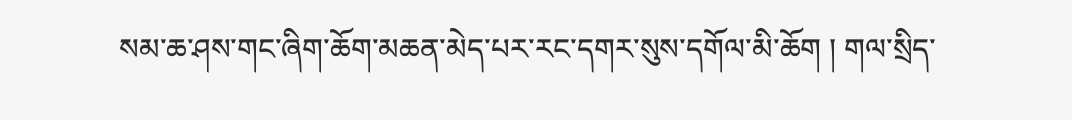སམ་ཆ་ཤས་གང་ཞིག་ཆོག་མཆན་མེད་པར་རང་དགར་སུས་དགོལ་མི་ཆོག ། གལ་སྲིད་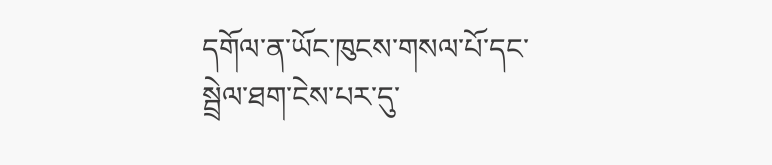དགོལ་ན་ཡོང་ཁུངས་གསལ་པོ་དང་སྦྲེལ་ཐག་ངེས་པར་དུ་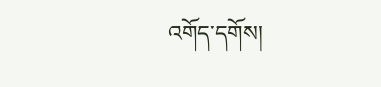འགོད་དགོས།